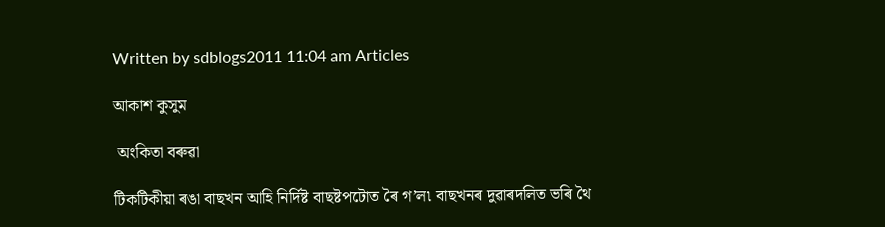Written by sdblogs2011 11:04 am Articles

আকাশ কুসুম

 অংকিতা বৰুৱা

টিকটিকীয়া ৰঙা বাছখন আহি নিৰ্দিষ্ট বাছষ্টপটোত ৰৈ গ’ল৷ বাছখনৰ দুৱাৰদলিত ভৰি থৈ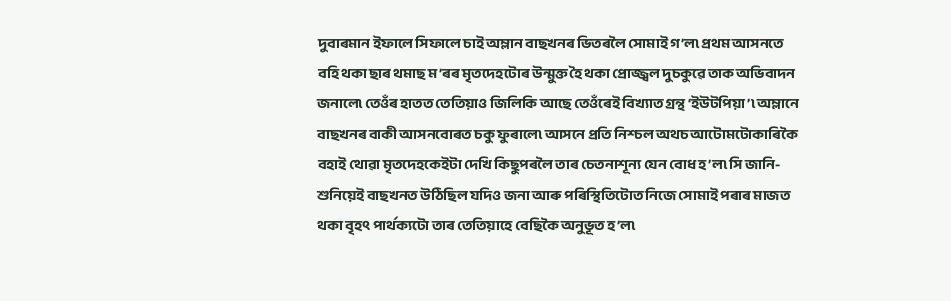দুবাৰমান ইফালে সিফালে চাই অম্লান বাছখনৰ ভিতৰলৈ সোমাই গ’ল৷ প্ৰথম আসনতে বহি থকা ছাৰ থমাছ ম’ৰৰ মৃতদেহটোৰ উন্মুক্ত হৈ থকা প্ৰোজ্জ্বল দুচকুৱে তাক অভিবাদন জনালে৷ তেওঁৰ হাতত তেতিয়াও জিলিকি আছে তেওঁৰেই বিখ্যাত গ্ৰন্থ ‘ইউটপিয়া’৷ অম্লানে বাছখনৰ বাকী আসনবোৰত চকু ফুৰালে৷ আসনে প্ৰতি নিশ্চল অথচ আটোমটোকাৰিকৈ বহাই থোৱা মৃতদেহকেইটা দেখি কিছুপৰলৈ তাৰ চেতনাশূন্য যেন বোধ হ’ল৷ সি জানি- শুনিয়েই বাছখনত উঠিছিল যদিও জনা আৰু পৰিস্থিতিটোত নিজে সোমাই পৰাৰ মাজত থকা বৃহৎ পাৰ্থক্যটো তাৰ তেতিয়াহে বেছিকৈ অনুভূত হ’ল৷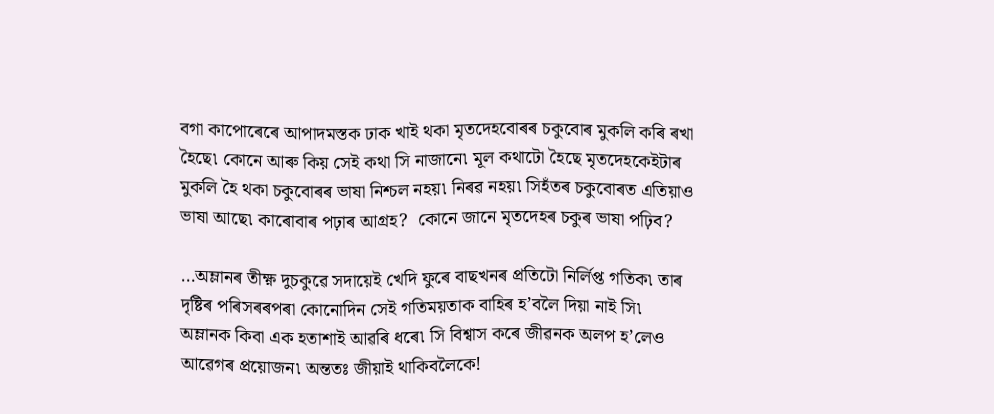বগা কাপোৰেৰে আপাদমস্তক ঢাক খাই থকা মৃতদেহবোৰৰ চকুবোৰ মুকলি কৰি ৰখা হৈছে৷ কোনে আৰু কিয় সেই কথা সি নাজানে৷ মূল কথাটো হৈছে মৃতদেহকেইটাৰ মুকলি হৈ থকা চকুবোৰৰ ভাষা নিশ্চল নহয়৷ নিৰৱ নহয়৷ সিহঁতৰ চকুবোৰত এতিয়াও ভাষা আছে৷ কাৰোবাৰ পঢ়াৰ আগ্ৰহ?  কোনে জানে মৃতদেহৰ চকুৰ ভাষা পঢ়িব?

…অম্লানৰ তীক্ষ্ণ দুচকুৱে সদায়েই খেদি ফুৰে বাছখনৰ প্ৰতিটো নিৰ্লিপ্ত গতিক৷ তাৰ দৃষ্টিৰ পৰিসৰৰপৰা কোনোদিন সেই গতিময়তাক বাহিৰ হ’বলৈ দিয়া নাই সি৷ অম্লানক কিবা এক হতাশাই আৱৰি ধৰে৷ সি বিশ্বাস কৰে জীৱনক অলপ হ’লেও আৱেগৰ প্ৰয়োজন৷ অন্ততঃ জীয়াই থাকিবলৈকে!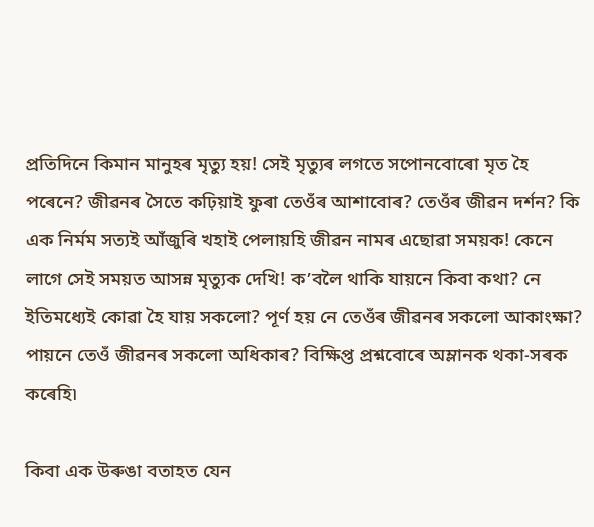প্ৰতিদিনে কিমান মানুহৰ মৃত্যু হয়! সেই মৃত্যুৰ লগতে সপোনবোৰো মৃত হৈ পৰেনে? জীৱনৰ সৈতে কঢ়িয়াই ফুৰা তেওঁৰ আশাবোৰ? তেওঁৰ জীৱন দৰ্শন? কি এক নিৰ্মম সত্যই আঁজুৰি খহাই পেলায়হি জীৱন নামৰ এছোৱা সময়ক! কেনে লাগে সেই সময়ত আসন্ন মৃত্যুক দেখি! ক’বলৈ থাকি যায়নে কিবা কথা? নে ইতিমধ্যেই কোৱা হৈ যায় সকলো? পূৰ্ণ হয় নে তেওঁৰ জীৱনৰ সকলো আকাংক্ষা? পায়নে তেওঁ জীৱনৰ সকলো অধিকাৰ? বিক্ষিপ্ত প্ৰশ্নবোৰে অম্লানক থকা-সৰক কৰেহি৷

কিবা এক উৰুঙা বতাহত যেন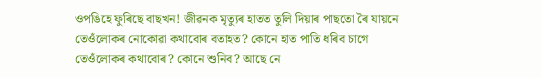ওপঙিহে ফুৰিছে বাছখন! জীৱনক মৃত্যুৰ হাতত তুলি দিয়াৰ পাছতো ৰৈ যায়নে তেওঁলোকৰ নোকোৱা কথাবোৰ বতাহত? কোনে হাত পাতি ধৰিব চাগে তেওঁলোকৰ কথাবোৰ? কোনে শুনিব? আছে নে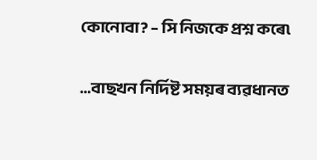কোনোবা? – সি নিজকে প্ৰশ্ন কৰে৷

…বাছখন নিৰ্দিষ্ট সময়ৰ ব্যৱধানত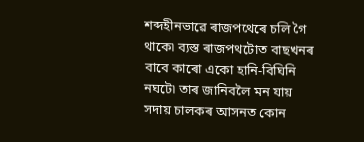শব্দহীনভাৱে ৰাজপথেৰে চলি গৈ থাকে৷ ব্যস্ত ৰাজপথটোত বাছখনৰ বাবে কাৰো একো হানি-বিঘিনি নঘটে৷ তাৰ জানিবলৈ মন যায় সদায় চালকৰ আসনত কোন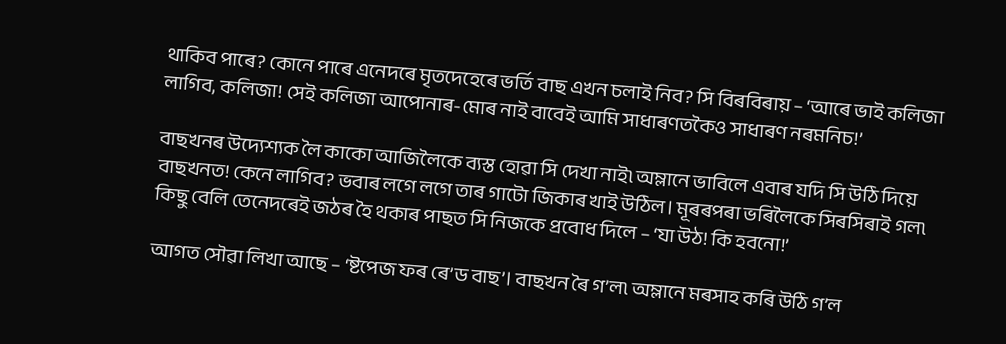থাকিব পাৰে? কোনে পাৰে এনেদৰে মৃতদেহেৰে ভৰ্তি বাছ এখন চলাই নিব? সি বিৰবিৰায় – ‘আৰে ভাই কলিজা লাগিব, কলিজা! সেই কলিজা আপোনাৰ-মোৰ নাই বাবেই আমি সাধাৰণতকৈও সাধাৰণ নৰমনিচ!’

বাছখনৰ উদ্যেশ্যক লৈ কাকো আজিলৈকে ব্যস্ত হোৱা সি দেখা নাই৷ অম্লানে ভাবিলে এবাৰ যদি সি উঠি দিয়ে বাছখনত! কেনে লাগিব? ভবাৰ লগে লগে তাৰ গাটো জিকাৰ খাই উঠিল। মূৰৰপৰা ভৰিলৈকে সিৰসিৰাই গল৷ কিছু বেলি তেনেদৰেই জঠৰ হৈ থকাৰ পাছত সি নিজকে প্ৰবোধ দিলে – ‘যা উঠ! কি হবনো!’

আগত সৌৱা লিখা আছে – ‘ষ্টপেজ ফৰ ৰে’ড বাছ’। বাছখন ৰৈ গ’ল৷ অম্লানে মৰসাহ কৰি উঠি গ’ল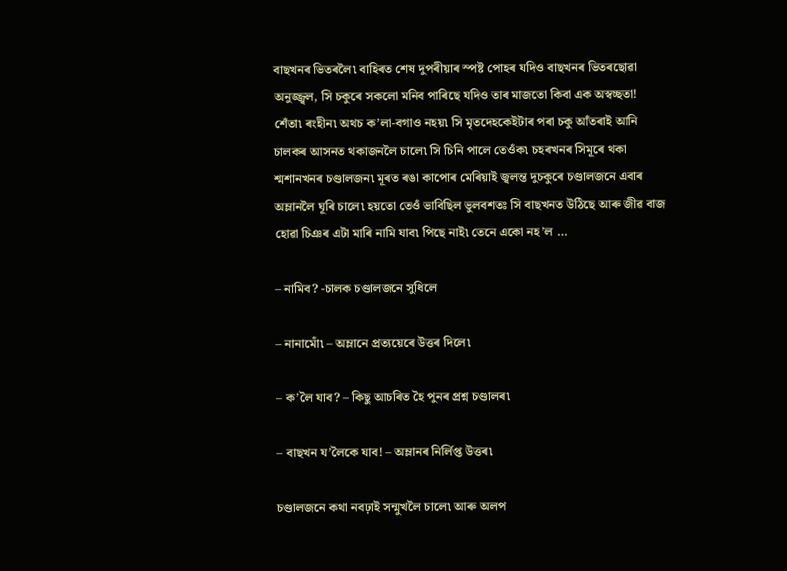বাছখনৰ ভিতৰলৈ৷ বাহিৰত শেষ দুপৰীয়াৰ স্পষ্ট পোহৰ যদিও বাছখনৰ ভিতৰছোৱা অনুজ্জ্বল, সি চকুৰে সকলো মনিব পাৰিছে যদিও তাৰ মাজতো কিবা এক অস্বচ্ছতা! শেঁতা৷ ৰংহীন৷ অথচ ক’লা-বগাও নহয়৷ সি মৃতদেহকেইটাৰ পৰা চকু আঁতৰাই আনি চালকৰ আসনত থকাজনলৈ চালে৷ সি চিনি পালে তেওঁক৷ চহৰখনৰ সিমূৰে থকা শ্মশানখনৰ চণ্ডালজন৷ মূৰত ৰঙা কাপোৰ মেৰিয়াই জ্বলন্ত দুচকুৰে চণ্ডালজনে এবাৰ অম্লানলৈ ঘূৰি চালে৷ হয়তো তেওঁ ভাবিছিল ভুলবশতঃ সি বাছখনত উঠিছে আৰু জীৱ বাজ হোৱা চিঞৰ এটা মাৰি নামি যাব৷ পিছে নাই৷ তেনে একো নহ’ল …

– নামিব? -চালক চণ্ডালজনে সুধিলে

– নানামোঁ৷ – অম্লানে প্ৰত্যয়েৰে উত্তৰ দিলে৷

– ক’লৈ যাব? – কিছু আচৰিত হৈ পুনৰ প্ৰশ্ন চণ্ডালৰ৷

– বাছখন য’লৈকে যাব! – অম্লানৰ নিৰ্লিপ্ত উত্তৰ৷

চণ্ডালজনে কথা নবঢ়াই সন্মুখলৈ চালে৷ আৰু অলপ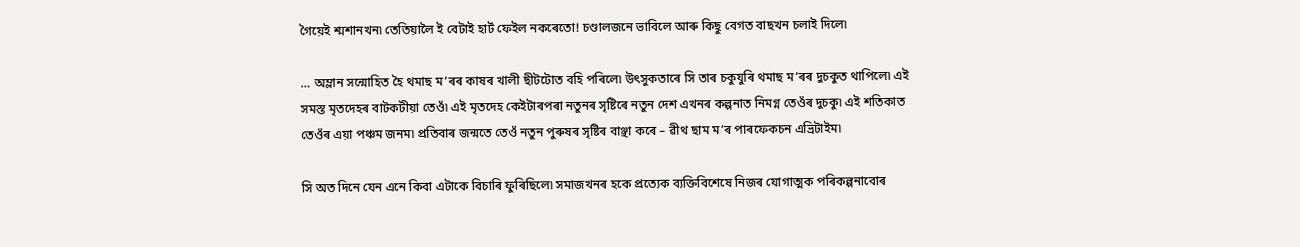গৈয়েই শ্মশানখন৷ তেতিয়ালৈ ই বেটাই হাৰ্ট ফেইল নকৰেতো! চণ্ডালজনে ভাবিলে আৰু কিছু বেগত বাছখন চলাই দিলে৷

… অম্লান সন্মোহিত হৈ থমাছ ম’ৰৰ কাষৰ খালী ছীটটোত বহি পৰিলে৷ উৎসুকতাৰে সি তাৰ চকুযুৰি থমাছ ম’ৰৰ দুচকুত থাপিলে৷ এই সমস্ত মৃতদেহৰ বাটকটীয়া তেওঁ৷ এই মৃতদেহ কেইটাৰপৰা নতুনৰ সৃষ্টিৰে নতুন দেশ এখনৰ কল্পনাত নিমগ্ন তেওঁৰ দুচকু৷ এই শতিকাত তেওঁৰ এয়া পঞ্চম জনম৷ প্ৰতিবাৰ জন্মতে তেওঁ নতুন পুৰুষৰ সৃষ্টিৰ বাঞ্ছা কৰে – ৱীথ ছাম ম’ৰ পাৰফেকচন এভ্ৰিটাইম৷

সি অত দিনে যেন এনে কিবা এটাকে বিচাৰি ফুৰিছিলে৷ সমাজখনৰ হকে প্ৰত্যেক ব্যক্তিবিশেষে নিজৰ যোগাত্মক পৰিকল্পনাবোৰ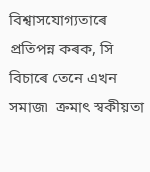বিশ্বাসযোগ্যতাৰে প্ৰতিপন্ন কৰক, সি বিচাৰে তেনে এখন সমাজ৷  ক্ৰমাৎ স্বকীয়তা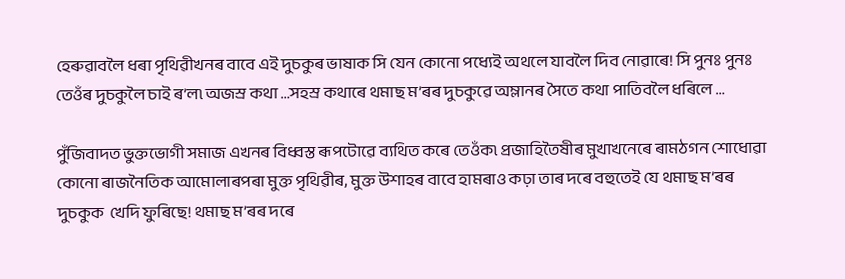হেৰুৱাবলৈ ধৰা পৃথিৱীখনৰ বাবে এই দুচকুৰ ভাষাক সি যেন কোনো পধ্যেই অথলে যাবলৈ দিব নোৱাৰে! সি পুনঃ পুনঃ তেওঁৰ দুচকুলৈ চাই ৰ’ল৷ অজস্ৰ কথা …সহস্ৰ কথাৰে থমাছ ম’ৰৰ দুচকুৱে অম্লানৰ সৈতে কথা পাতিবলৈ ধৰিলে …

পুঁজিবাদত ভুক্তভোগী সমাজ এখনৰ বিধ্বস্ত ৰূপটোৱে ব্যথিত কৰে তেওঁক৷ প্ৰজাহিতৈষীৰ মুখাখনেৰে ৰামঠগন শোধোৱা কোনো ৰাজনৈতিক আমোলাৰপৰা মুক্ত পৃথিৱীৰ, মুক্ত উশাহৰ বাবে হামৰাও কঢ়া তাৰ দৰে বহুতেই যে থমাছ ম’ৰৰ দুচকুক  খেদি ফুৰিছে! থমাছ ম’ৰৰ দৰে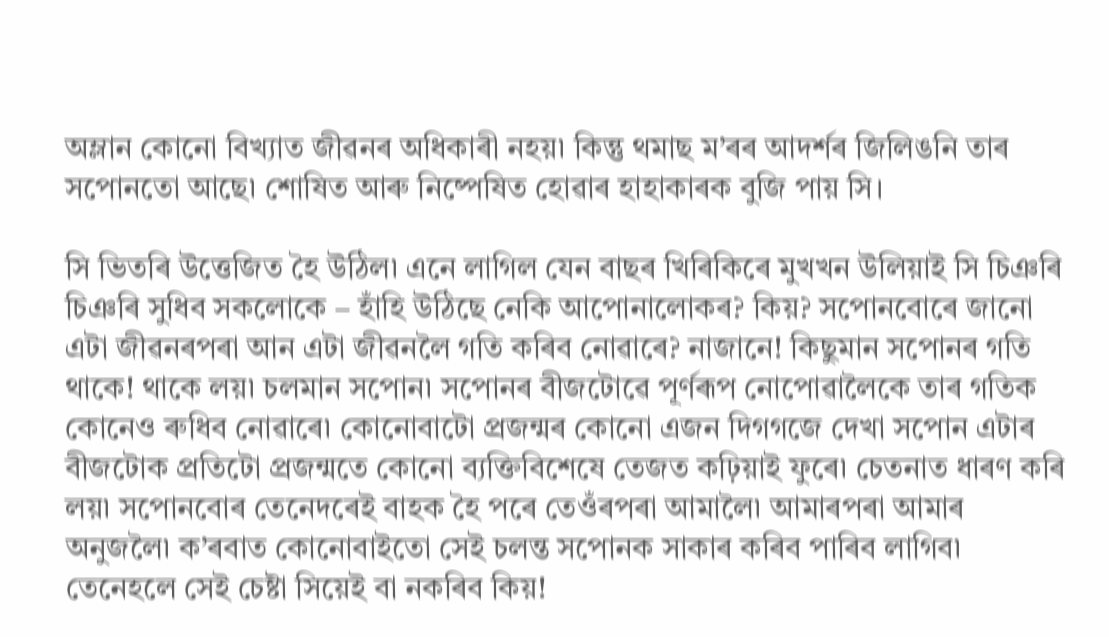অম্লান কোনো বিখ্যাত জীৱনৰ অধিকাৰী নহয়৷ কিন্তু থমাছ ম’ৰৰ আদৰ্শৰ জিলিঙনি তাৰ সপোনতো আছে৷ শোষিত আৰু নিষ্পেষিত হোৱাৰ হাহাকাৰক বুজি পায় সি।

সি ভিতৰি উত্তেজিত হৈ উঠিল৷ এনে লাগিল যেন বাছৰ খিৰিকিৰে মুখখন উলিয়াই সি চিঞৰি চিঞৰি সুধিব সকলোকে – হাঁহি উঠিছে নেকি আপোনালোকৰ? কিয়? সপোনবোৰে জানো এটা জীৱনৰপৰা আন এটা জীৱনলৈ গতি কৰিব নোৱাৰে? নাজানে! কিছুমান সপোনৰ গতি থাকে! থাকে লয়৷ চলমান সপোন৷ সপোনৰ বীজটোৱে পূৰ্ণৰূপ নোপোৱালৈকে তাৰ গতিক কোনেও ৰুধিব নোৱাৰে৷ কোনোবাটো প্ৰজন্মৰ কোনো এজন দিগগজে দেখা সপোন এটাৰ বীজটোক প্ৰতিটো প্ৰজন্মতে কোনো ব্যক্তিবিশেষে তেজত কঢ়িয়াই ফুৰে৷ চেতনাত ধাৰণ কৰি লয়৷ সপোনবোৰ তেনেদৰেই বাহক হৈ পৰে তেওঁৰপৰা আমালৈ৷ আমাৰপৰা আমাৰ অনুজলৈ৷ ক’ৰবাত কোনোবাইতো সেই চলন্ত সপোনক সাকাৰ কৰিব পাৰিব লাগিব৷ তেনেহলে সেই চেষ্টা সিয়েই বা নকৰিব কিয়!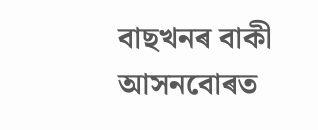বাছখনৰ বাকী আসনবোৰত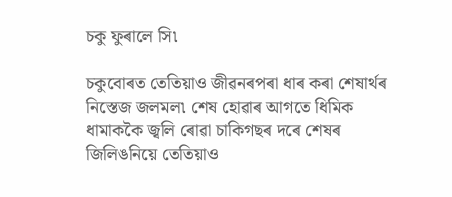চকু ফুৰালে সি৷

চকুবোৰত তেতিয়াও জীৱনৰপৰা ধাৰ কৰা শেষাৰ্থৰ নিস্তেজ জলমল৷ শেষ হোৱাৰ আগতে ধিমিক ধামাককৈ জ্বলি ৰোৱা চাকিগছৰ দৰে শেষৰ জিলিঙনিয়ে তেতিয়াও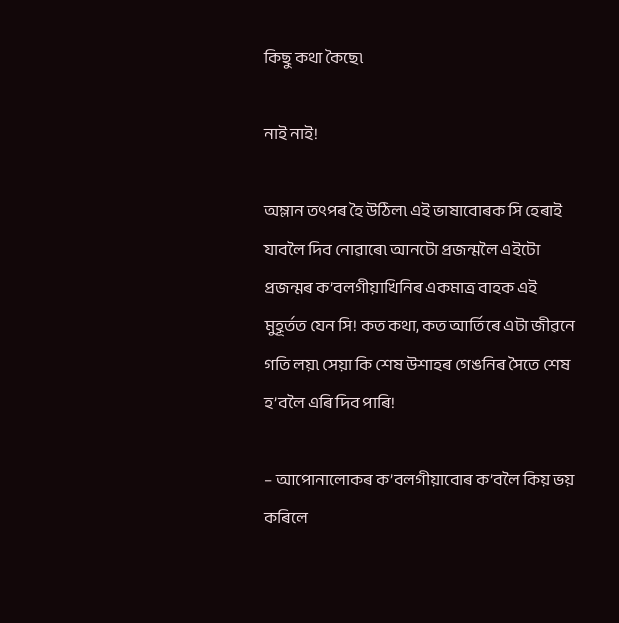কিছু কথা কৈছে৷

নাই নাই!

অম্লান তৎপৰ হৈ উঠিল৷ এই ভাষাবোৰক সি হেৰাই যাবলৈ দিব নোৱাৰে৷ আনটো প্ৰজন্মলৈ এইটো প্ৰজন্মৰ ক’বলগীয়াখিনিৰ একমাত্ৰ বাহক এই মুহূৰ্তত যেন সি! কত কথা, কত আৰ্তিৰে এটা জীৱনে গতি লয়৷ সেয়া কি শেষ উশাহৰ গেঙনিৰ সৈতে শেষ হ’বলৈ এৰি দিব পাৰি!

– আপোনালোকৰ ক’বলগীয়াবোৰ ক’বলৈ কিয় ভয় কৰিলে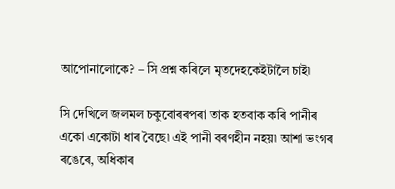আপোনালোকে? – সি প্ৰশ্ন কৰিলে মৃতদেহকেইটালৈ চাই৷

সি দেখিলে জলমল চকুবোৰৰপৰা তাক হতবাক কৰি পানীৰ একো একোটা ধাৰ বৈছে৷ এই পানী বৰণহীন নহয়৷ আশা ভংগৰ ৰঙেৰে, অধিকাৰ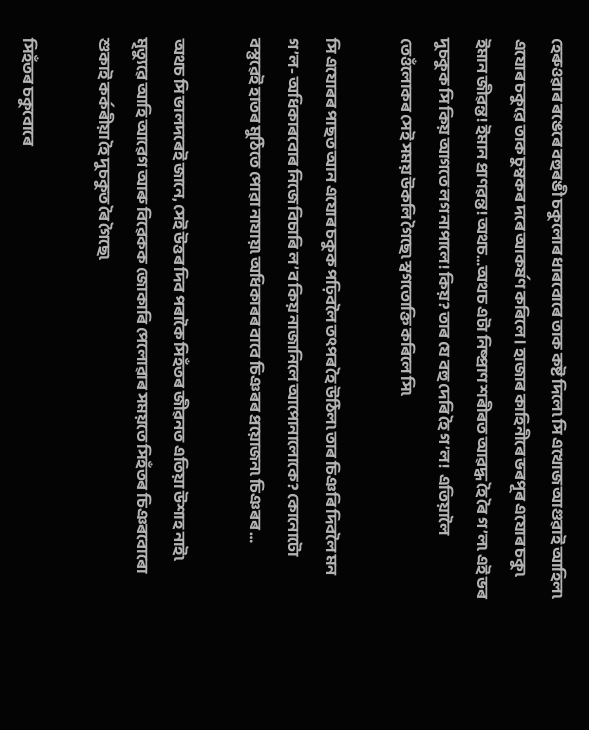হেৰুওৱাৰ ৰঙেৰে বহুৰঙী চকুলোৰ ধাৰবোৰে তাক কষ্ট দিলে৷ সি এখোজ আগুৱাই আহিল৷ এযোৰ চকুৱে তাক চুম্বকৰ দৰে আকৰ্ষণ কৰিলে। হাজাৰ কাহিনীৰে ভৰপূৰ এযোৰ চকু৷ ইমান জীৱন্ত! ইমান প্ৰাণৱন্ত! অথচ…অথচ এটা নিষ্প্ৰাণ শৰীৰত আৱদ্ধ হৈ ৰৈ গ’ল৷ এই ভৰ দুচকুক সি কিয় আগতে লগ নাপালে! কিয়? তাৰ যে বহু দেৰি হৈ গ’ল!  এতিয়ালৈ তেওঁলোকৰ সেই সময় উকলি গৈছে৷ স্বগতোক্তি কৰিলে সি৷

সি এযোৰৰ পাছত আন এযোৰ চকুক পঢ়িবলৈ তৎপৰ হৈ উঠিল৷ তাৰ চিঞৰি দিবলৈ মন গ’ল- অধিকাৰবোৰ নিজে বিচাৰি ল’ব কিয় নাজানিলে আপোনালোকে? কোনোটো বস্তুৱেই হাতৰ মুঠিতে পোৱা নাযায়৷ অধিকাৰৰ বাবে চিঞৰৰ প্ৰয়োজন৷ চিঞৰৰ …

অথচ সি ভালদৰেই জানে, সেই উত্তৰ দিব পৰাকৈ সিহঁতৰ জীৱনত এতিয়া উশাহ নাই৷ মৃত্যুৱে আহি আৱেগ আৰু বিৱেকক জোকাৰি পেলোৱাৰ সময়তে সিহঁতৰ চিঞৰবোৰো শুকাই কৰ্কৰীয়া হৈ দুচকুত ৰৈ গৈছে৷

সিহঁতৰ চকুবোৰে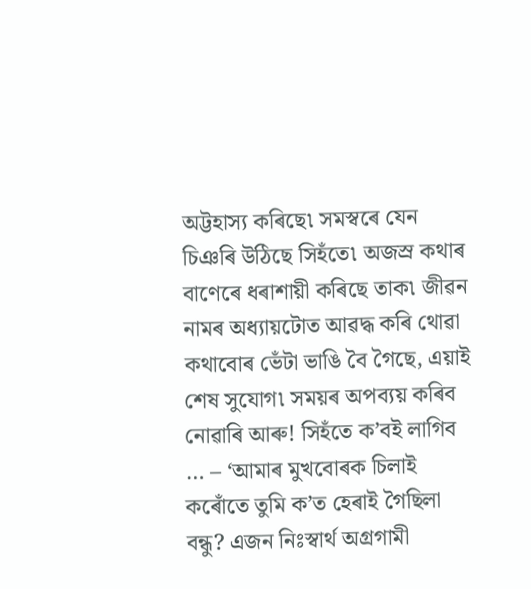অট্টহাস্য কৰিছে৷ সমস্বৰে যেন চিঞৰি উঠিছে সিহঁতে৷ অজস্ৰ কথাৰ বাণেৰে ধৰাশায়ী কৰিছে তাক৷ জীৱন নামৰ অধ্যায়টোত আৱদ্ধ কৰি থোৱা কথাবোৰ ভেঁটা ভাঙি বৈ গৈছে, এয়াই শেষ সুযোগ৷ সময়ৰ অপব্যয় কৰিব নোৱাৰি আৰু! সিহঁতে ক’বই লাগিব … – ‘আমাৰ মুখবোৰক চিলাই কৰোঁতে তুমি ক’ত হেৰাই গৈছিলা বন্ধু? এজন নিঃস্বাৰ্থ অগ্ৰগামী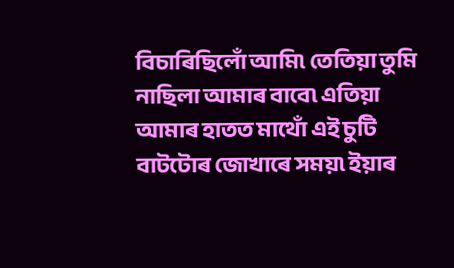বিচাৰিছিলোঁ আমি৷ তেতিয়া তুমি নাছিলা আমাৰ বাবে৷ এতিয়া আমাৰ হাতত মাথোঁ এই চুটি বাটটোৰ জোখাৰে সময়৷ ইয়াৰ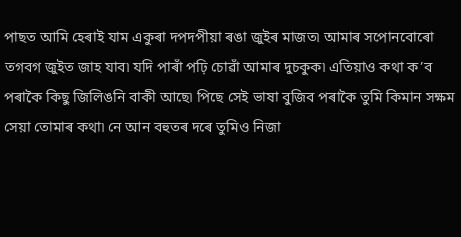পাছত আমি হেৰাই যাম একুৰা দপদপীয়া ৰঙা জুইৰ মাজত৷ আমাৰ সপোনবোৰো তগবগ জুইত জাহ যাব৷ যদি পাৰাঁ পঢ়ি চোৱাঁ আমাৰ দুচকুক৷ এতিয়াও কথা ক’ব পৰাকৈ কিছু জিলিঙনি বাকী আছে৷ পিছে সেই ভাষা বুজিব পৰাকৈ তুমি কিমান সক্ষম সেয়া তোমাৰ কথা৷ নে আন বহুতৰ দৰে তুমিও নিজা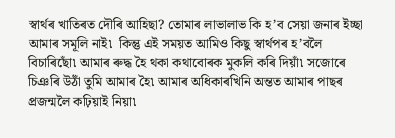স্বাৰ্থৰ খাতিৰত দৌৰি আহিছা? তোমাৰ লাভালাভ কি হ’ব সেয়া জনাৰ ইচ্ছা আমাৰ সমূলি নাই৷  কিন্তু এই সময়ত আমিও কিছু স্বাৰ্থপৰ হ’বলৈ বিচাৰিছোঁ৷ আমাৰ ৰুদ্ধ হৈ থকা কথাবোৰক মুকলি কৰি দিয়াঁ৷ সজোৰে চিঞৰি উঠাঁ তুমি আমাৰ হৈ৷ আমাৰ অধিকাৰখিনি অন্তত আমাৰ পাছৰ প্ৰজন্মলৈ কঢ়িয়াই নিয়া৷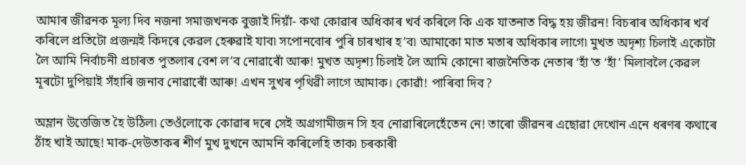আমাৰ জীৱনক মূল্য দিব নজনা সমাজখনক বুজাই দিয়াঁ- কথা কোৱাৰ অধিকাৰ খৰ্ব কৰিলে কি এক যাতনাত বিদ্ধ হয় জীৱন! বিচৰাৰ অধিকাৰ খৰ্ব কৰিলে প্ৰতিটো প্ৰজন্মই কিদৰে কেৱল হেৰুৱাই যাব৷ সপোনবোৰ পুৰি চাৰখাৰ হ’ব৷ আমাকো মাত মতাৰ অধিকাৰ লাগে৷ মুখত অদৃশ্য চিলাই একোটা লৈ আমি নিৰ্বাচনী প্ৰচাৰত পুতলাৰ বেশ ল’ব নোৱাৰোঁ আৰু! মুখত অদৃশ্য চিলাই লৈ আমি কোনো ৰাজনৈতিক নেতাৰ ‘হাঁ’ত ‘হাঁ’ মিলাবলৈ কেৱল মূৰটো দুপিয়াই সঁহাৰি জনাব নোৱাৰোঁ আৰু! এখন সুখৰ পৃথিৱী লাগে আমাক। কোৱাঁ! পাৰিবা দিব?

অম্লান উত্তেজিত হৈ উঠিল৷ তেওঁলোকে কোৱাৰ দৰে সেই অগ্ৰগামীজন সি হব নোৱাৰিলেহেঁতেন নে! তাৰো জীৱনৰ এছোৱা দেখোন এনে ধৰণৰ কথাৰে ঠাঁহ খাই আছে! মাক-দেউতাকৰ শীৰ্ণ মুখ দুখনে আমনি কৰিলেহি তাক৷ চৰকাৰী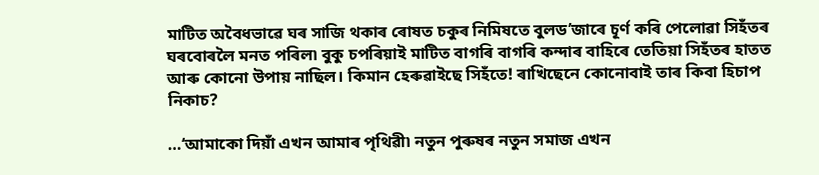মাটিত অবৈধভাৱে ঘৰ সাজি থকাৰ ৰোষত চকুৰ নিমিষতে বুলড’জাৰে চূৰ্ণ কৰি পেলোৱা সিহঁতৰ ঘৰবোৰলৈ মনত পৰিল৷ বুকু চপৰিয়াই মাটিত বাগৰি বাগৰি কন্দাৰ বাহিৰে তেতিয়া সিহঁতৰ হাতত আৰু কোনো উপায় নাছিল। কিমান হেৰুৱাইছে সিহঁতে! ৰাখিছেনে কোনোবাই তাৰ কিবা হিচাপ নিকাচ?

…‘আমাকো দিয়াঁ এখন আমাৰ পৃথিৱী৷ নতুন পুৰুষৰ নতুন সমাজ এখন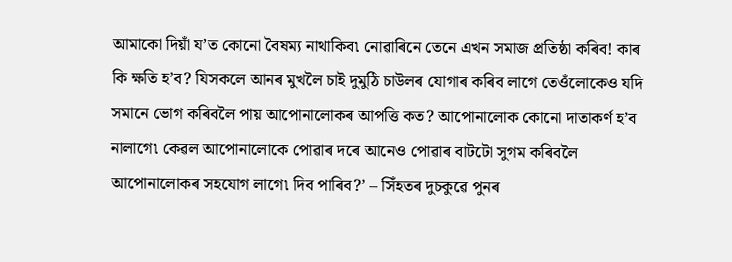আমাকো দিয়াঁ য’ত কোনো বৈষম্য নাথাকিব৷ নোৱাৰিনে তেনে এখন সমাজ প্ৰতিষ্ঠা কৰিব! কাৰ কি ক্ষতি হ’ব? যিসকলে আনৰ মুখলৈ চাই দুমুঠি চাউলৰ যোগাৰ কৰিব লাগে তেওঁলোকেও যদি সমানে ভোগ কৰিবলৈ পায় আপোনালোকৰ আপত্তি কত? আপোনালোক কোনো দাতাকৰ্ণ হ’ব নালাগে৷ কেৱল আপোনালোকে পোৱাৰ দৰে আনেও পোৱাৰ বাটটো সুগম কৰিবলৈ আপোনালোকৰ সহযোগ লাগে৷ দিব পাৰিব?’ – সিঁহতৰ দুচকুৱে পুনৰ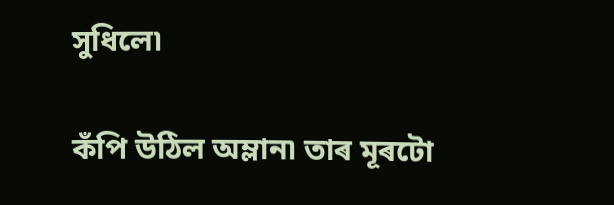সুধিলে৷

কঁপি উঠিল অম্লান৷ তাৰ মূৰটো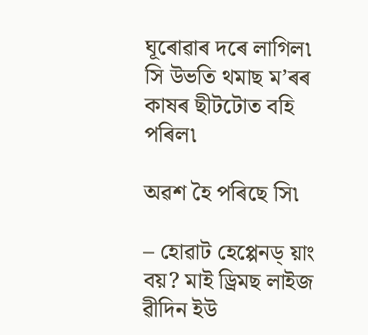ঘূৰোৱাৰ দৰে লাগিল৷ সি উভতি থমাছ ম’ৰৰ কাষৰ ছীটটোত বহি পৰিল৷

অৱশ হৈ পৰিছে সি৷

– হোৱাট হেপ্পেনড্ য়াং বয়? মাই ড্ৰিমছ লাইজ ৱীদিন ইউ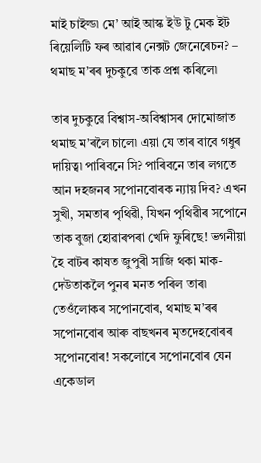মাই চাইল্ড৷ মে’ আই আস্ক ইউ টু মেক ইট ৰিয়েলিটি ফৰ আৱাৰ নেক্সট জেনেৰেচন? – থমাছ ম’ৰৰ দুচকুৱে তাক প্ৰশ্ন কৰিলে৷

তাৰ দুচকুৱে বিশ্বাস-অবিশ্বাসৰ দোমোজাত থমাছ ম’ৰলৈ চালে৷ এয়া যে তাৰ বাবে গধুৰ দায়িত্ব৷ পাৰিবনে সি? পাৰিবনে তাৰ লগতে আন দহজনৰ সপোনবোৰক ন্যায় দিব? এখন সুখী, সমতাৰ পৃথিৱী, যিখন পৃথিৱীৰ সপোনে তাক বুজা হোৱাৰপৰা খেদি ফুৰিছে! ভগনীয়া হৈ বাটৰ কাষত জুপুৰী সাজি থকা মাক-দেউতাকলৈ পুনৰ মনত পৰিল তাৰ৷ তেওঁলোকৰ সপোনবোৰ, থমাছ ম’ৰৰ সপোনবোৰ আৰু বাছখনৰ মৃতদেহবোৰৰ সপোনবোৰ! সকলোৰে সপোনবোৰ যেন একেডাল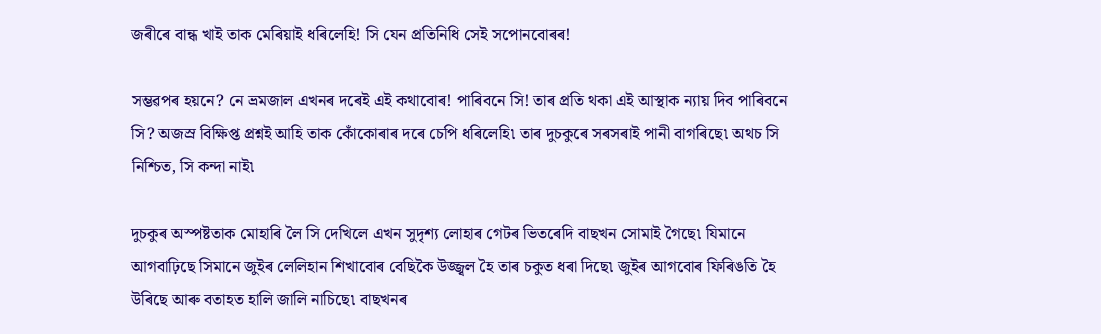জৰীৰে বান্ধ খাই তাক মেৰিয়াই ধৰিলেহি! সি যেন প্ৰতিনিধি সেই সপোনবোৰৰ!

সম্ভৱপৰ হয়নে? নে ভ্ৰমজাল এখনৰ দৰেই এই কথাবোৰ! পাৰিবনে সি! তাৰ প্ৰতি থকা এই আস্থাক ন্যায় দিব পাৰিবনে সি? অজস্ৰ বিক্ষিপ্ত প্ৰশ্নই আহি তাক কোঁকোৰাৰ দৰে চেপি ধৰিলেহি৷ তাৰ দুচকুৰে সৰসৰাই পানী বাগৰিছে৷ অথচ সি নিশ্চিত, সি কন্দা নাই৷

দুচকুৰ অস্পষ্টতাক মোহাৰি লৈ সি দেখিলে এখন সুদৃশ্য লোহাৰ গেটৰ ভিতৰেদি বাছখন সোমাই গৈছে৷ যিমানে আগবাঢ়িছে সিমানে জুইৰ লেলিহান শিখাবোৰ বেছিকৈ উজ্জ্বল হৈ তাৰ চকুত ধৰা দিছে৷ জুইৰ আগবোৰ ফিৰিঙতি হৈ উৰিছে আৰু বতাহত হালি জালি নাচিছে৷ বাছখনৰ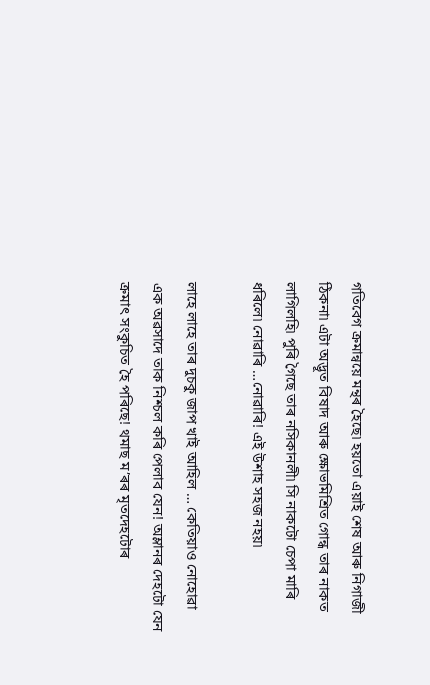গতিবেগ ক্ৰমান্বয়ে মন্থৰ হৈছে৷ হয়তো এয়াই শেষ আৰু নিগাজী ঠিকনা৷ এটা অদ্ভূত বিষাদ আৰু ক্ষোভমিশ্ৰিত গোন্ধ তাৰ নাকত লাগিলহি৷ পুৰি গৈছে তাৰ নসিকানলী৷ সি নাকটো চেপা মাৰি ধৰিলে৷ নোৱাৰি …নোৱাৰি! এই উশাহ সহজ নহয়৷

লাহে লাহে তাৰ দুচকু জাপ খাই আহিল … কেতিয়াও নোহোৱা এক অৱসাদে তাক নিশ্চল কৰি পেলাব যেন! অম্লানৰ দেহটো যেন ক্ৰমাৎ সংকুচিত হৈ পৰিছে! থমাছ ম’ৰৰ মৃতদেহটোৰ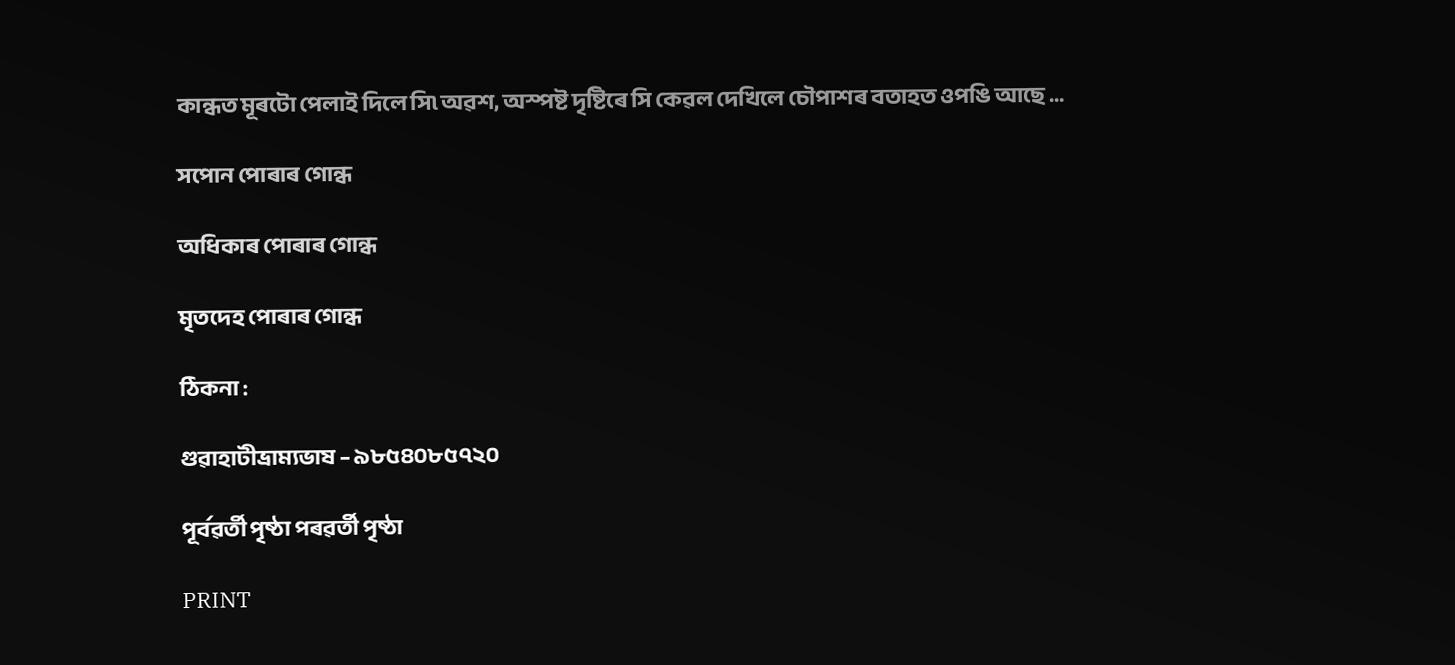কান্ধত মূৰটো পেলাই দিলে সি৷ অৱশ, অস্পষ্ট দৃষ্টিৰে সি কেৱল দেখিলে চৌপাশৰ বতাহত ওপঙি আছে …

সপোন পোৰাৰ গোন্ধ

অধিকাৰ পোৰাৰ গোন্ধ

মৃতদেহ পোৰাৰ গোন্ধ

ঠিকনা :

গুৱাহাটীভ্ৰাম্যভাষ – ৯৮৫৪০৮৫৭২০

পূৰ্বৱৰ্তী পৃষ্ঠা পৰৱৰ্তী পৃষ্ঠা

PRINT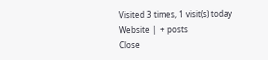Visited 3 times, 1 visit(s) today
Website |  + posts
Close